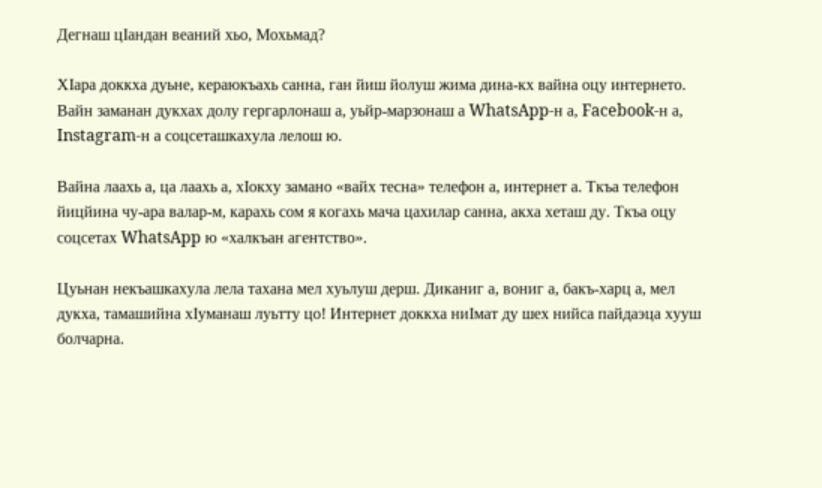Дегнаш цIандан веаний хьо, Мохьмад?

ХIара доккха дуьне, кераюкъахь санна, ган йиш йолуш жима дина-кх вайна оцу интернето. Вайн заманан дукхах долу гергарлонаш а, уьйр-марзонаш а WhatsApp-н а, Facebook-н а, Instagram-н а соцсеташкахула лелош ю.

Вайна лаахь а, ца лаахь а, хIокху замано «вайх тесна» телефон а, интернет а. Ткъа телефон йицйина чу-ара валар-м, карахь сом я когахь мача цахилар санна, акха хеташ ду. Ткъа оцу соцсетах WhatsApp ю «халкъан агентство».

Цуьнан некъашкахула лела тахана мел хуьлуш дерш. Диканиг а, вониг а, бакъ-харц а, мел дукха, тамашийна хIуманаш луьтту цо! Интернет доккха ниIмат ду шех нийса пайдаэца хууш болчарна.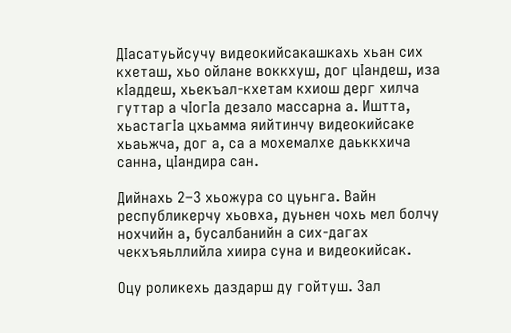ДIасатуьйсучу видеокийсакашкахь хьан сих кхеташ, хьо ойлане воккхуш, дог цIандеш, иза кIаддеш, хьекъал-кхетам кхиош дерг хилча гуттар а чIогIа дезало массарна а. Иштта, хьастагIа цхьамма яийтинчу видеокийсаке хьаьжча, дог а, са а мохемалхе даьккхича санна, цIандира сан.

Дийнахь 2–3 хьожура со цуьнга. Вайн республикерчу хьовха, дуьнен чохь мел болчу нохчийн а, бусалбанийн а сих-дагах чекхъяьллийла хиира суна и видеокийсак.

Оцу роликехь даздарш ду гойтуш. Зал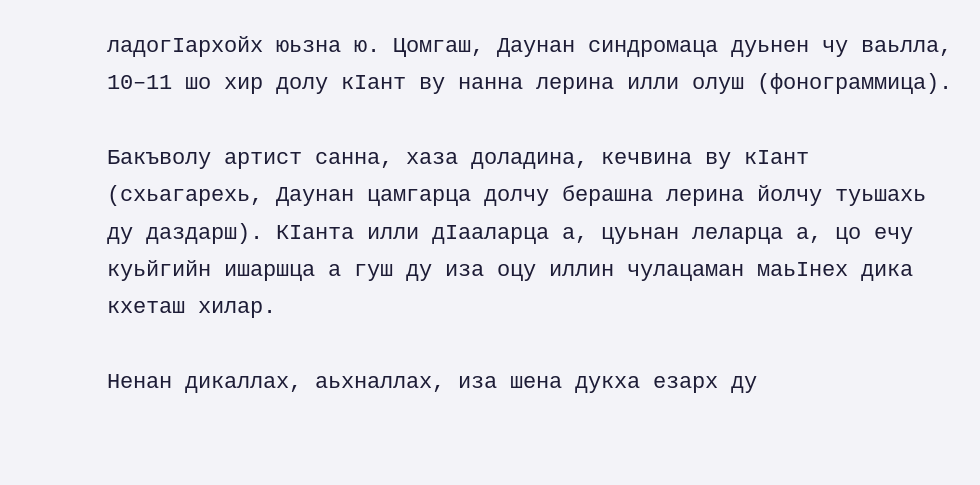ладогIархойх юьзна ю. Цомгаш, Даунан синдромаца дуьнен чу ваьлла, 10–11 шо хир долу кIант ву нанна лерина илли олуш (фонограммица).

Бакъволу артист санна, хаза доладина, кечвина ву кIант (схьагарехь, Даунан цамгарца долчу берашна лерина йолчу туьшахь ду даздарш). КIанта илли дIааларца а, цуьнан леларца а, цо ечу куьйгийн ишаршца а гуш ду иза оцу иллин чулацаман маьIнех дика кхеташ хилар.

Ненан дикаллах, аьхналлах, иза шена дукха езарх ду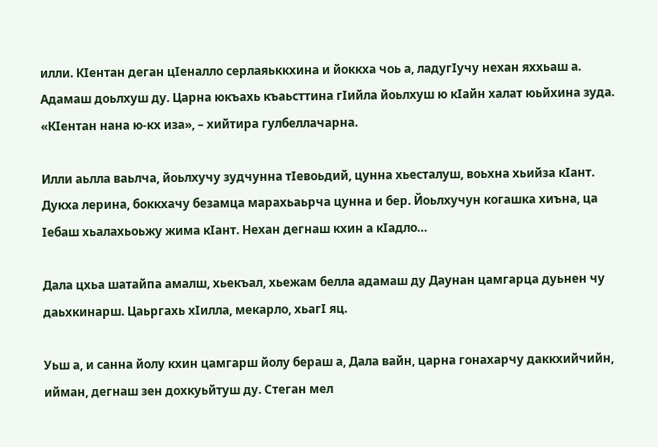илли. КIентан деган цIеналло серлаяьккхина и йоккха чоь а, ладугIучу нехан яххьаш а. Адамаш доьлхуш ду. Царна юкъахь къаьсттина гIийла йоьлхуш ю кIайн халат юьйхина зуда. «КIентан нана ю-кх иза», – хийтира гулбеллачарна.

Илли аьлла ваьлча, йоьлхучу зудчунна тIевоьдий, цунна хьесталуш, воьхна хьийза кIант. Дукха лерина, боккхачу безамца марахьаьрча цунна и бер. Йоьлхучун когашка хиъна, ца Iебаш хьалахьоьжу жима кIант. Нехан дегнаш кхин а кIадло…

Дала цхьа шатайпа амалш, хьекъал, хьежам белла адамаш ду Даунан цамгарца дуьнен чу даьхкинарш. Цаьргахь хIилла, мекарло, хьагI яц.

Уьш а, и санна йолу кхин цамгарш йолу бераш а, Дала вайн, царна гонахарчу даккхийчийн, ийман, дегнаш зен дохкуьйтуш ду. Стеган мел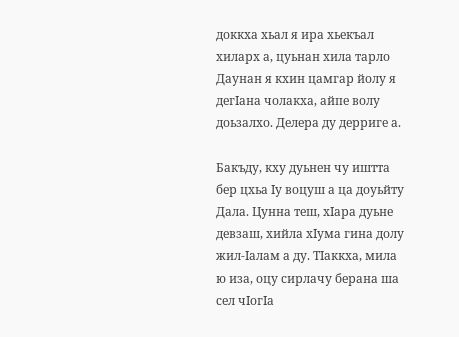доккха хьал я ира хьекъал хиларх а, цуьнан хила тарло Даунан я кхин цамгар йолу я дегIана чолакха, айпе волу доьзалхо. Делера ду дерриге а.

Бакъду, кху дуьнен чу иштта бер цхьа Iу воцуш а ца доуьйту Дала. Цунна теш, хIара дуьне девзаш, хийла хIума гина долу жил-Iалам а ду. ТIаккха, мила ю иза, оцу сирлачу берана ша сел чIогIа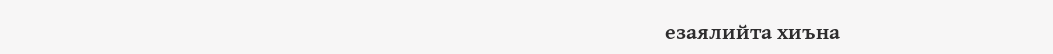езаялийта хиъна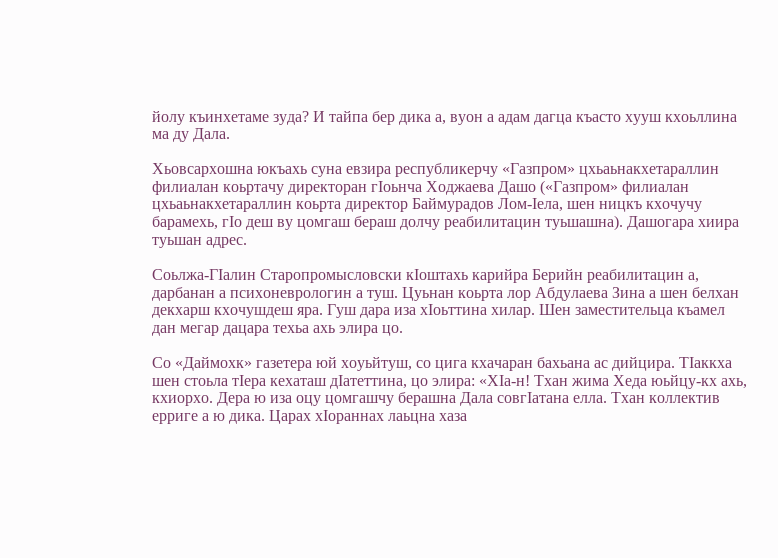йолу къинхетаме зуда? И тайпа бер дика а, вуон а адам дагца къасто хууш кхоьллина ма ду Дала.

Хьовсархошна юкъахь суна евзира республикерчу «Газпром» цхьаьнакхетараллин филиалан коьртачу директоран гIоьнча Ходжаева Дашо («Газпром» филиалан цхьаьнакхетараллин коьрта директор Баймурадов Лом-Iела, шен ницкъ кхочучу барамехь, гIо деш ву цомгаш бераш долчу реабилитацин туьшашна). Дашогара хиира туьшан адрес.

Соьлжа-ГIалин Старопромысловски кIоштахь карийра Берийн реабилитацин а, дарбанан а психоневрологин а туш. Цуьнан коьрта лор Абдулаева Зина а шен белхан декхарш кхочушдеш яра. Гуш дара иза хIоьттина хилар. Шен заместительца къамел дан мегар дацара техьа ахь элира цо.

Со «Даймохк» газетера юй хоуьйтуш, со цига кхачаран бахьана ас дийцира. ТIаккха шен стоьла тIера кехаташ дIатеттина, цо элира: «ХIа-н! Тхан жима Хеда юьйцу-кх ахь, кхиорхо. Дера ю иза оцу цомгашчу берашна Дала совгIатана елла. Тхан коллектив ерриге а ю дика. Царах хIораннах лаьцна хаза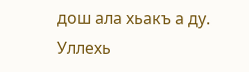дош ала хьакъ а ду. Уллехь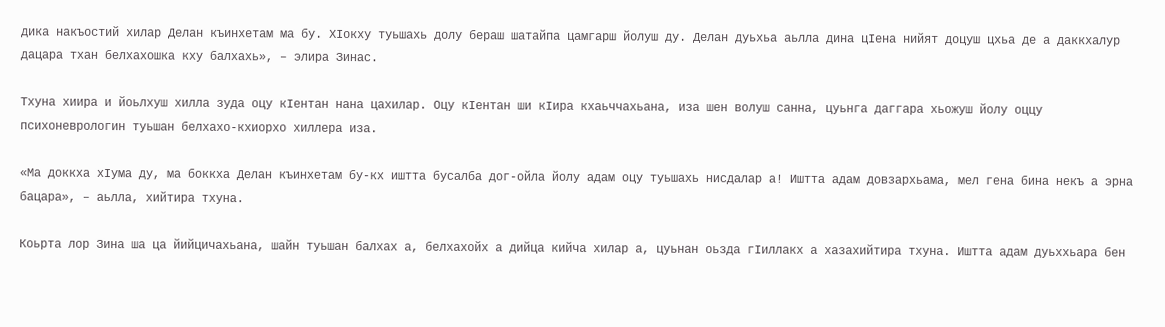дика накъостий хилар Делан къинхетам ма бу. ХIокху туьшахь долу бераш шатайпа цамгарш йолуш ду. Делан дуьхьа аьлла дина цIена нийят доцуш цхьа де а даккхалур дацара тхан белхахошка кху балхахь», – элира Зинас.

Тхуна хиира и йоьлхуш хилла зуда оцу кIентан нана цахилар. Оцу кIентан ши кIира кхаьччахьана, иза шен волуш санна, цуьнга даггара хьожуш йолу оццу психоневрологин туьшан белхахо-кхиорхо хиллера иза.

«Ма доккха хIума ду, ма боккха Делан къинхетам бу-кх иштта бусалба дог-ойла йолу адам оцу туьшахь нисдалар а! Иштта адам довзархьама, мел гена бина некъ а эрна бацара», – аьлла, хийтира тхуна.

Коьрта лор Зина ша ца йийцичахьана, шайн туьшан балхах а, белхахойх а дийца кийча хилар а, цуьнан оьзда гIиллакх а хазахийтира тхуна. Иштта адам дуьххьара бен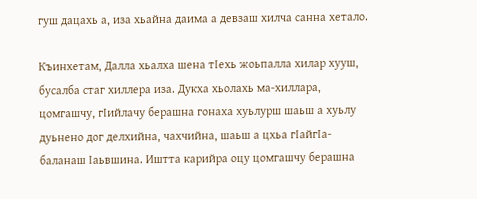гуш дацахь а, иза хьайна даима а девзаш хилча санна хетало.

Къинхетам, Далла хьалха шена тIехь жоьпалла хилар хууш, бусалба стаг хиллера иза. Дукха хьолахь ма-хиллара, цомгашчу, гIийлачу берашна гонаха хуьлурш шаьш а хуьлу дуьнено дог делхийна, чахчийна, шаьш а цхьа гIайгIа-баланаш Iаьвшина. Иштта карийра оцу цомгашчу берашна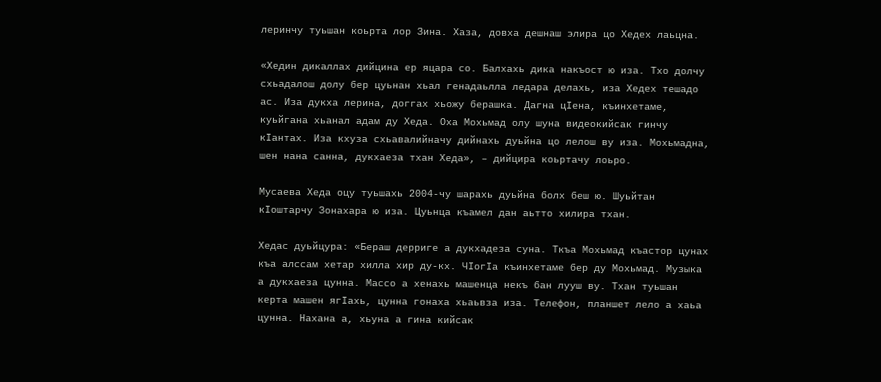леринчу туьшан коьрта лор Зина. Хаза, довха дешнаш элира цо Хедех лаьцна.

«Хедин дикаллах дийцина ер яцара со. Балхахь дика накъост ю иза. Тхо долчу схьадалош долу бер цуьнан хьал генадаьлла ледара делахь, иза Хедех тешадо ас. Иза дукха лерина, доггах хьожу берашка. Дагна цIена, къинхетаме, куьйгана хьанал адам ду Хеда. Оха Мохьмад олу шуна видеокийсак гинчу кIантах. Иза кхуза схьавалийначу дийнахь дуьйна цо лелош ву иза. Мохьмадна, шен нана санна, дукхаеза тхан Хеда», – дийцира коьртачу лоьро.

Мусаева Хеда оцу туьшахь 2004-чу шарахь дуьйна болх беш ю. Шуьйтан кIоштарчу Зонахара ю иза. Цуьнца къамел дан аьтто хилира тхан.

Хедас дуьйцура: «Бераш дерриге а дукхадеза суна. Ткъа Мохьмад къастор цунах къа алссам хетар хилла хир ду-кх. ЧIогIа къинхетаме бер ду Мохьмад. Музыка а дукхаеза цунна. Массо а хенахь машенца некъ бан лууш ву. Тхан туьшан керта машен ягIахь, цунна гонаха хьаьвза иза. Телефон, планшет лело а хаьа цунна. Нахана а, хьуна а гина кийсак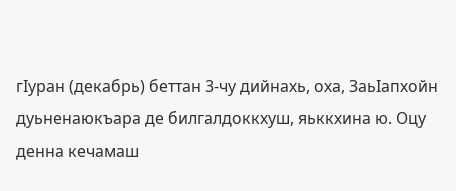гIуран (декабрь) беттан 3-чу дийнахь, оха, ЗаьIапхойн дуьненаюкъара де билгалдоккхуш, яьккхина ю. Оцу денна кечамаш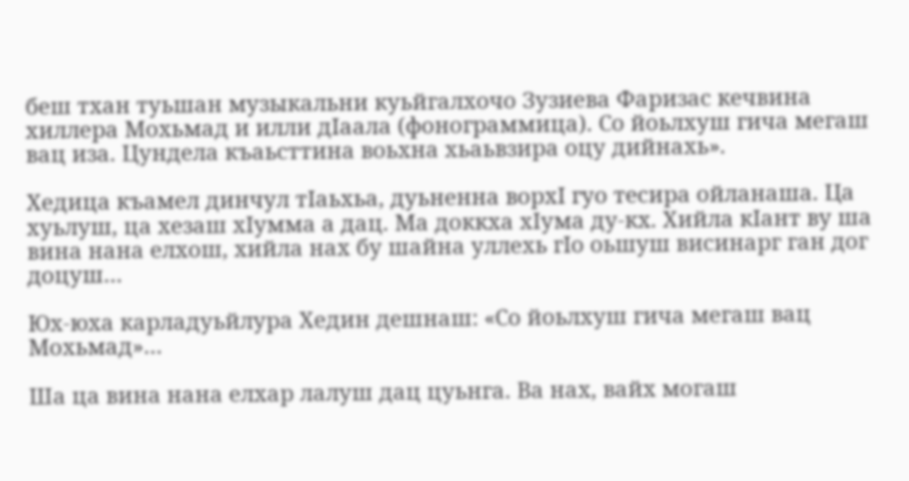беш тхан туьшан музыкальни куьйгалхочо Зузиева Фаризас кечвина хиллера Мохьмад и илли дIаала (фонограммица). Со йоьлхуш гича мегаш вац иза. Цундела къаьсттина воьхна хьаьвзира оцу дийнахь».

Хедица къамел динчул тIаьхьа, дуьненна ворхI гуо тесира ойланаша. Ца хуьлуш, ца хезаш хIумма а дац. Ма доккха хIума ду-кх. Хийла кIант ву ша вина нана елхош, хийла нах бу шайна уллехь гIо оьшуш висинарг ган дог доцуш…

Юх-юха карладуьйлура Хедин дешнаш: «Со йоьлхуш гича мегаш вац Мохьмад»…

Ша ца вина нана елхар лалуш дац цуьнга. Ва нах, вайх могаш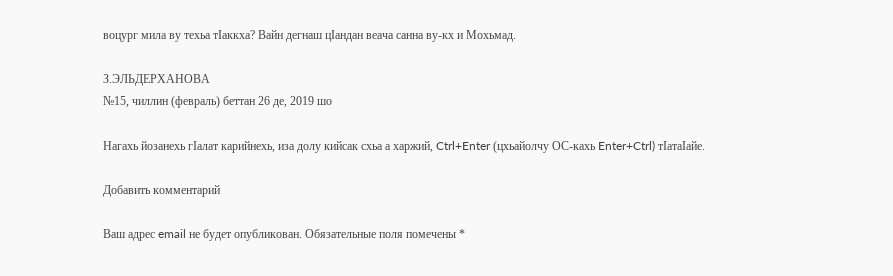воцург мила ву техьа тIаккха? Вайн дегнаш цIандан веача санна ву-кх и Мохьмад.

З.ЭЛЬДЕРХАНОВА
№15, чиллин (февраль) беттан 26 де, 2019 шо

Нагахь йозанехь гIалат карийнехь, иза долу кийсак схьа а харжий, Ctrl+Enter (цхьайолчу ОС-кахь Enter+Ctrl) тIатаIайе.

Добавить комментарий

Ваш адрес email не будет опубликован. Обязательные поля помечены *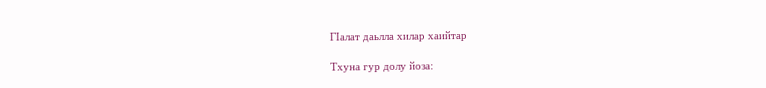ГIалат даьлла хилар хаийтар

Тхуна гур долу йоза: